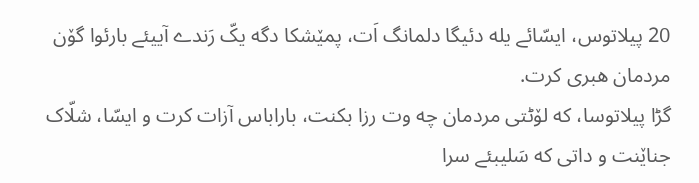20 پیلاتوس، ایسّائے یله دئیگا دلمانگ اَت، پمێشکا دگه یکّ رَندے آییئے بارئوا گۆن مردمان هبری کرت.
گڑا پیلاتوسا، که لۆٹتی مردمان چه وت رزا بکنت، باراباس آزات کرت و ایسّا، شلّاک جناێنت و داتی که سَلیبئے سرا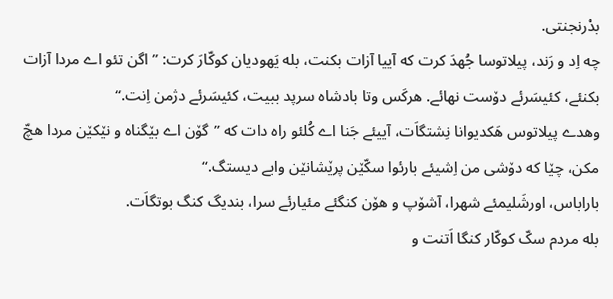بدْرنجنتی.
چه اِد و رَند، پیلاتوسا جُهدَ کرت که آییا آزات بکنت، بله یَهودیان کوکّارَ کرت: ”اگن تئو اے مردا آزات بکنئے، کئیسَرئے دۆست نهائے. هرکَس وتا بادشاه سرپد ببیت، کئیسَرئے دژمن اِنت.“
وهدے پیلاتوس هَکدیوانا نِشتگاَت، آییئے جَنا اے کُلئو راه دات که ”گۆن اے بێگناه و نێکێن مردا هچّ مکن، چێا که دۆشی من اِشیئے بارئوا سکّێن پرێشانێن وابے دیستگ.“
باراباس، اورشَلیمئے شهرا، آشۆپ و هۆن کنگئے مئیارئے سرا، بندیگ کنگ بوتگاَت.
بله مردم سکّ کوکّار کنگا اَتنت و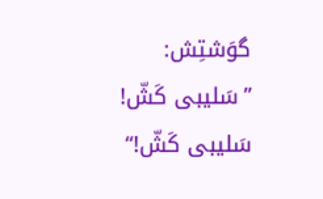گوَشتِش: ”سَلیبی کَشّ! سَلیبی کَشّ!“